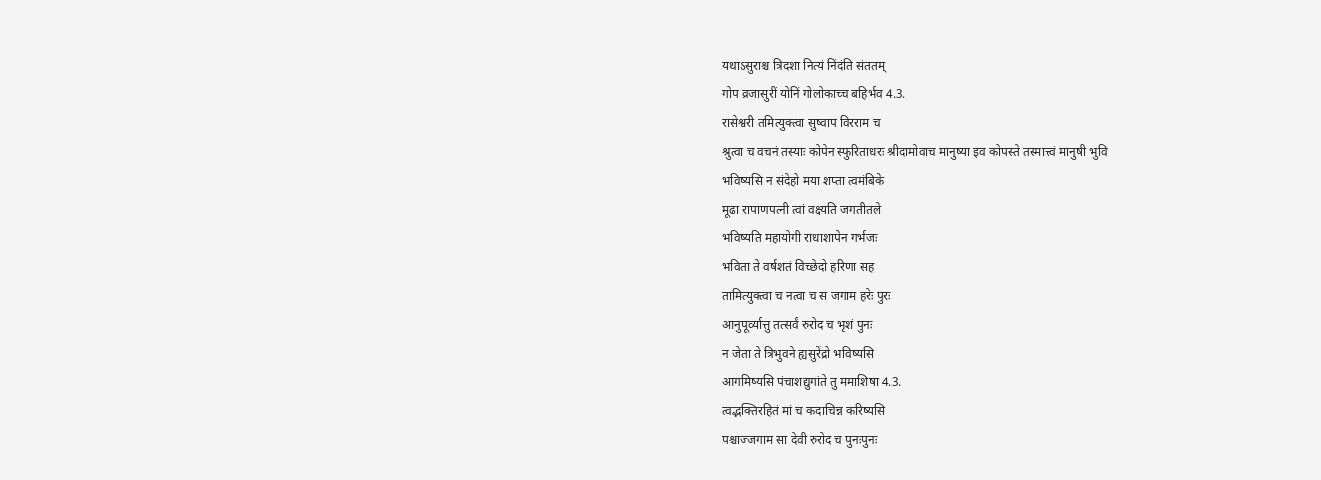यथाऽसुराश्च त्रिदशा नित्यं निंदंति संततम्
गोप व्रजासुरीं योनिं गोलोकाच्च बहिर्भव 4.3.
रासेश्वरी तमित्युक्त्वा सुष्वाप विरराम च
श्रुत्वा च वचनं तस्याः कोपेन स्फुरिताधरः श्रीदामोवाच मानुष्या इव कोपस्ते तस्मात्त्वं मानुषी भुवि
भविष्यसि न संदेहो मया शप्ता त्वमंबिके
मूढा रापाणपत्नी त्वां वक्ष्यति जगतीतले
भविष्यति महायोगी राधाशापेन गर्भजः
भविता ते वर्षशतं विच्छेदो हरिणा सह
तामित्युक्त्वा च नत्वा च स जगाम हरेः पुरः
आनुपूर्व्यात्तु तत्सर्वं रुरोद च भृशं पुनः
न जेता ते त्रिभुवने ह्यसुरेंद्रो भविष्यसि
आगमिष्यसि पंचाशद्युगांते तु ममाशिषा 4.3.
त्वद्भक्तिरहितं मां च कदाचिन्न करिष्यसि
पश्चाज्जगाम सा देवी रुरोद च पुनःपुनः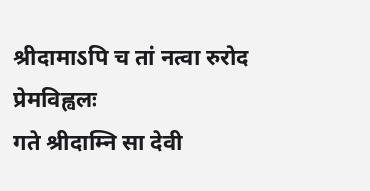श्रीदामाऽपि च तां नत्वा रुरोद प्रेमविह्वलः
गते श्रीदाम्नि सा देवी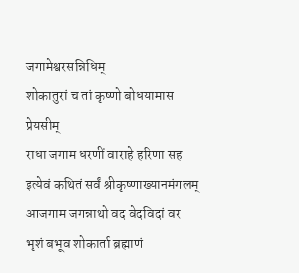जगामेश्वरसन्निधिम्
शोकातुरां च तां कृष्णो बोधयामास प्रेयसीम्
राधा जगाम धरणीं वाराहे हरिणा सह
इत्येवं कथितं सर्वं श्रीकृष्णाख्यानमंगलम्
आजगाम जगन्नाथो वद वेदविदां वर
भृशं बभूव शोकार्ता ब्रह्माणं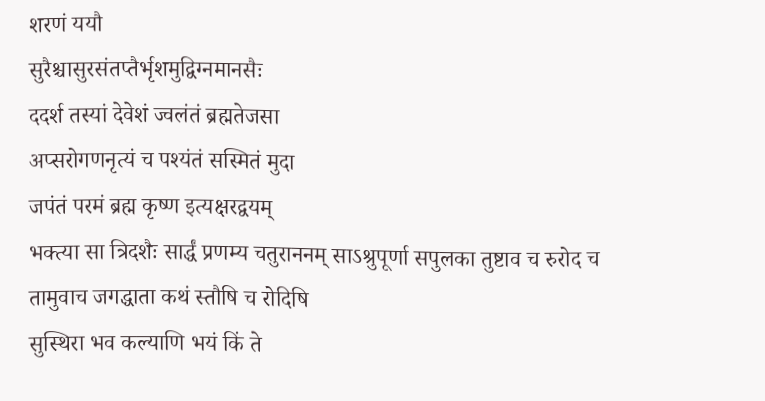शरणं ययौ
सुरैश्चासुरसंतप्तैर्भृशमुद्विग्नमानसैः
ददर्श तस्यां देवेशं ज्वलंतं ब्रह्मतेजसा
अप्सरोगणनृत्यं च पश्यंतं सस्मितं मुदा
जपंतं परमं ब्रह्म कृष्ण इत्यक्षरद्वयम्
भक्त्या सा त्रिदशैः सार्द्धं प्रणम्य चतुराननम् साऽश्रुपूर्णा सपुलका तुष्टाव च रुरोद च
तामुवाच जगद्धाता कथं स्तौषि च रोदिषि
सुस्थिरा भव कल्याणि भयं किं ते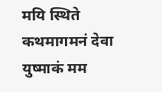मयि स्थिते
कथमागमनं देवा युष्माकं मम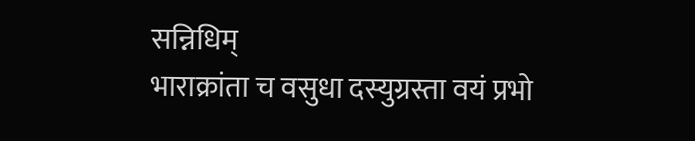सन्निधिम्
भाराक्रांता च वसुधा दस्युग्रस्ता वयं प्रभो